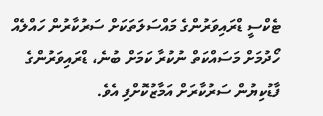ޓެކްސީ ޑްރައިވަރުންގެ މައްސަލަތަކަށް ސަރުކާރުން ހައްލެއް ހޯދުމަށް މަސައްކަތް ނުކުރާ ކަމަށް ބުނެ، ޑްރައިވަރުންގެ ފާޑުކިޔުން ސަރުކާރަށް އަމާޒުކޮށްފި އެވެ.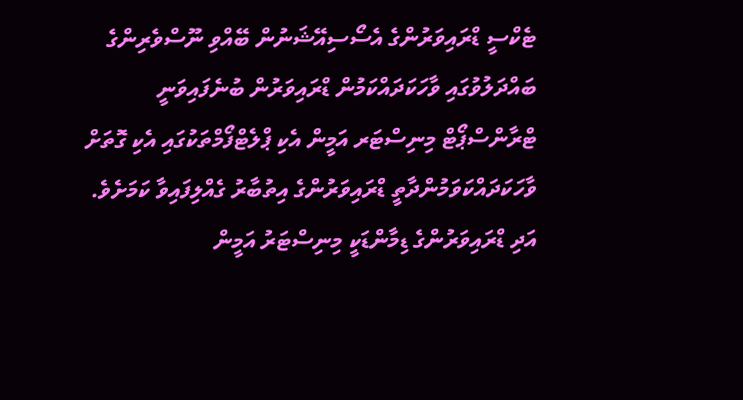ޓެކްސީ ޑްރައިވަރުންގެ އެސޯސިއޭޝަނުން ބޭއްވި ނޫސްވެރިންގެ ބައްދަލުވުގައި ވާހަކަދައްކަމުން ޑްރައިވަރުން ބުނެފައިވަނީ ޓްރާންސްޕޯޓް މިނިސްޓަރ އަމީން އެކި ޕްލެޓްފޯމްތަކުގައި އެކި ގޮތަށް ވާހަކަދައްކަވަމުންދާތީ ޑްރައިވަރުންގެ އިތުބާރު ގެއްލިފައިވާ ކަމަށެވެ.
އަދި ޑްރައިވަރުންގެ ޑިމާންޑަކީ މިނިސްޓަރު އަމީން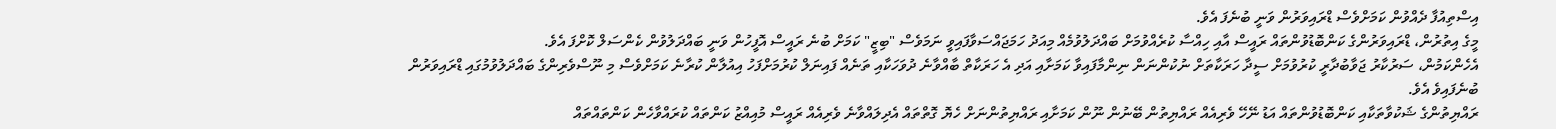އިސްތިއުފާ ދެއްވުން ކަމަށްވެސް ޑްރައިވަރުން ވަނީ ބުނެފަ އެވެ.
މީގެ އިތުރުން، ޑްރައިވަރުންގެ ކަންބޮޑުވުންތައް ރައީސް އާއި ހިއްސާ ކުރެއްވުމަށް ބައްދަލުވުމެއް މިއަދު ހަމަޖައްސަވާފައިވީ ނަމަވެސް "ބިޒީ" ކަމަށް ބުނެ ރައީސް އޮފީހުން ވަނީ ބައްދަލުވުން ކެންސަލް ކޮށްފަ އެވެ.
އެހެންކަމުން، ސަރުކާރު ޖަވާބުދާރީ ކުރުވުމަށް ސީދާ ހަރަކާތަށް ނުކުންނަން ނިންމާފައިވާ ކަމަށާއި އަދި އެ ހަރަކާތް ބާއްވާނެ ދުވަހަކާއި ތަނެއް ފައިނަލް ކުރުމަށްފަހު އިއުލާން ކުރާނެ ކަމަށްވެސް މި ނޫސްވެރިންގެ ބައްދަލުވުމުގައި ޑްރައިވަރުން ބުނެފައިވެ އެވެ.
ރައްޔިތުންގެ ޝަކުވާތަކާއި ކަންބޮޑުވުންތައް އަޑު ނޭހޭ ވެރިއެއް ރައްޔިތުން ބޭނުން ނޫން ކަމަށާއި ރައްޔިތުންނަށް ހެޔޮ ގޮތްތައް އެދިލައްވާނެ ވެރިއެއް ރައީސް މުއިއްޒު ކަންތައް ކުރައްވާހެން ކަންތައްތައް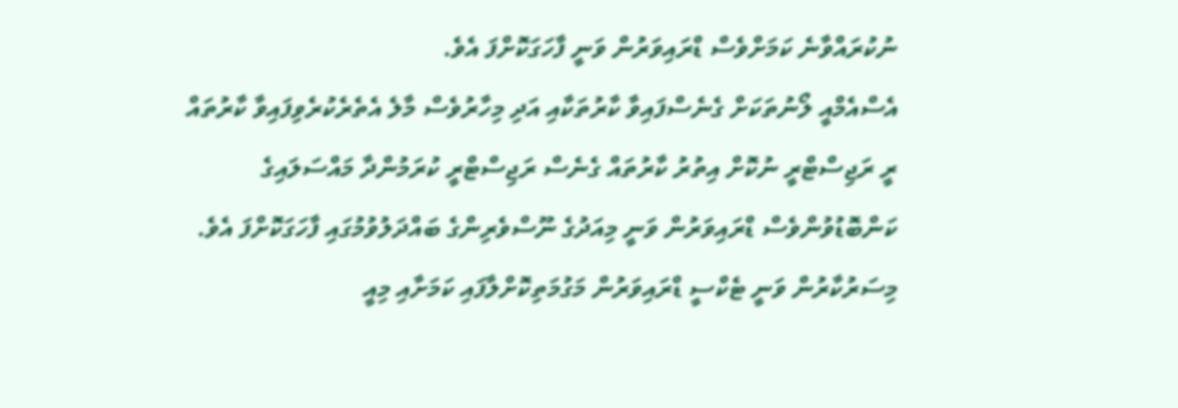ނުކުރައްވާނެ ކަމަށްވެސް ޑްރައިވަރުން ވަނީ ފާހަގަކޮށްފަ އެވެ.
އެސްއެމްއީ ލޯނުތަކަށް ގެނެސްފައިވާ ކާރުތަކާއި އަދި މިހާރުވެސް މާލެ އެތެރެކުރެވިފައިވާ ކާރުތައް ރީ ރަޖިސްޓްރީ ނުކޮށް އިތުރު ކާރުތައް ގެނެސް ރަޖިސްޓްރީ ކުރަމުންދާ މައްސަލައިގެ ކަންބޮޑުވުންވެސް ޑްރައިވަރުން ވަނީ މިއަދުގެ ނޫސްވެރިންގެ ބައްދަލުވުމުގައި ފާހަގަކޮށްފަ އެވެ.
މިސަރުކާރުން ވަނީ ޓެކްސީ ޑްރައިވަރުން މަގުމަތިކޮށްލާފައި ކަމަށާއި މިއީ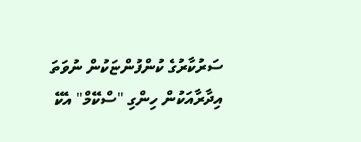ސަރުކާރުގެ ކުންފުންޏަކުން ނުވަތަ އިދާރާއަކުން ހިންގި "ސްކޭމް" އެކޭ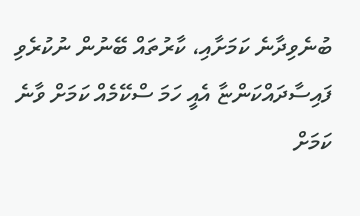ބުނެވިދާނެ ކަމަށާއި، ކާރުތައް ބޭނުން ނުކުރެވި ފައިސާދައްކަންޏާ އެއީ ހަމަ ސްކޭމެއް ކަމަށް ވާނެ ކަމަށް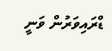ޑްރައިވަރުން ވަނީ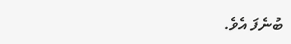ބުނެފަ އެވެ.